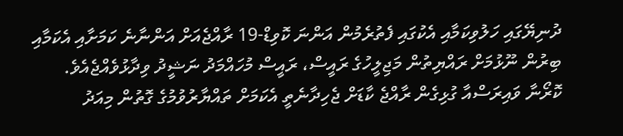ދުނިޔޭގައި ހަލުވިކަމާއި އެކުގައި ފެތުރެމުން އަންނަ ކޮވިޑް-19 ރާއްޖެއަށް އަންނާނެ ކަމަށާއި އެކަމާއި ބިރުން ނޫޅުމަށް ރައްޔިތުން މަޖިލީހުގެ ރައީސް، ރައީސް މުހައްމަދު ނަޝީދު ވިދާޅުވެއްޖެއެވެ.
ކޮރޯނާ ވައިރަސްއާ ގުޅިގެން ރާއްޖެ ކާޑަށް ޖެހިދާނެތީ އެކަމަށް ތައްޔާރުވުމުގެ ގޮތުން މިއަދު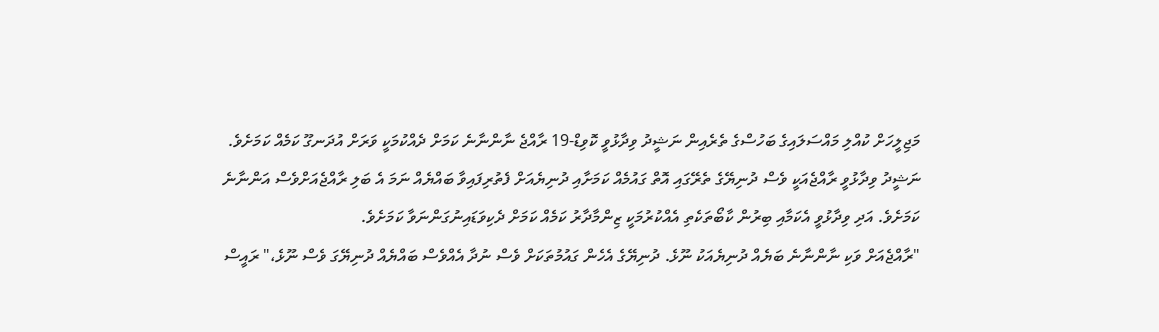މަޖިލީހަށް ކުއްލި މައްސަލައިގެ ބަހުސްގެ ތެރެއިން ނަޝީދު ވިދާޅުވީ ކޮވިޑް-19 ރާއްޖެ ނާންނާނެ ކަމަށް ދެއްކުމަކީ ވަރަށް އުދަނގޫ ކަމެއް ކަމަށެވެ. ނަޝީދު ވިދާޅުވީ ރާއްޖެއަކީ ވެސް ދުނިޔޭގެ ތެރޭގައި އޮތް ގައުމެއް ކަމަށާއި ދުނިޔެއަށް ފެތުރިފައިވާ ބައްޔެއް ނަމަ އެ ބަލި ރާއްޖެއަށްވެސް އަންނާނެ ކަމަށެވެ. އަދި ވިދާޅުވީ އެކަމާއި ބިރުން ކާބޯތަކެތި އެއްކުރުމަކީ ޒިންމާދާރު ކަމެއް ކަމަށް ދެކިވަޑައިނުގަންނަވާ ކަމަށެވެ.
"ރާއްޖެއަށް ވަކި ނާންނާނެ ބަޔެއް ދުނިޔެއަކު ނޫޅެ. ދުނިޔޭގެ އެހެން ގައުމުތަކަށް ވެސް ނުދާ އެއްވެސް ބައްޔެއް ދުނިޔޭގަ ވެސް ނޫޅެ،" ރައީސް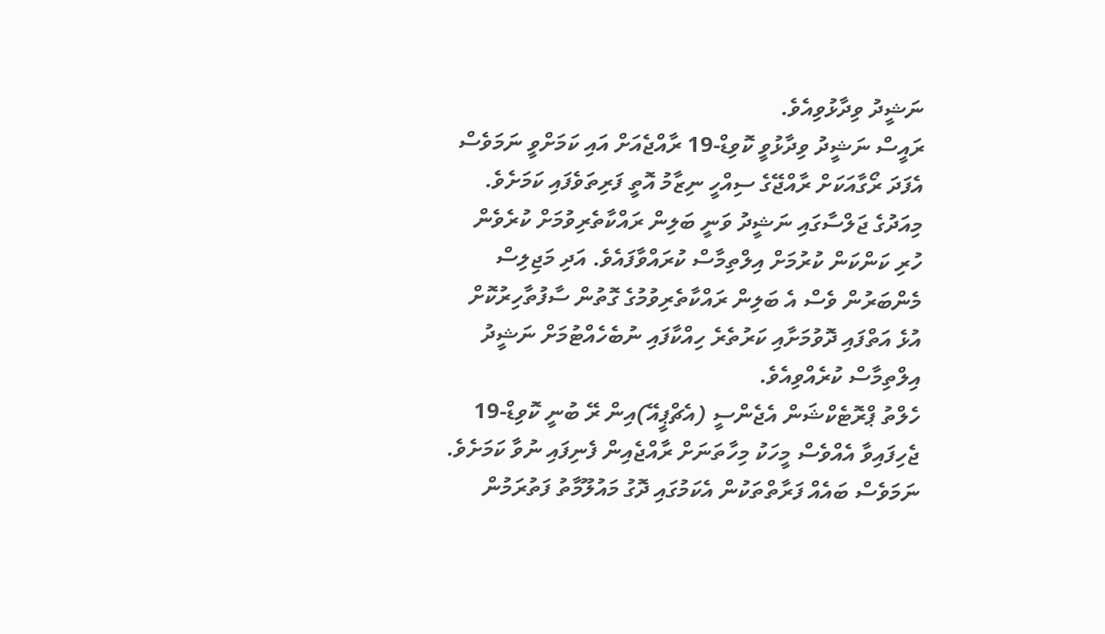ނަޝީދު ވިދާޅުވިއެވެ.
ރައީސް ނަޝީދު ވިދާޅުވީ ކޮވިޑް-19 ރާއްޖެއަށް އައި ކަމަށްވީ ނަމަވެސް އެފަދަ ރޯގާއަކަށް ރާއްޖޭގެ ސިއްހީ ނިޒާމު އޮތީ ފަރިތަވެފައި ކަމަށެވެ. މިއަދުގެ ޖަލްސާގައި ނަޝީދު ވަނީ ބަލިން ރައްކާތެރިވުމަށް ކުރެވެން ހުރި ކަންކަން ކުރުމަށް އިލްތިމާސް ކުރައްވާފައެވެ. އަދި މަޖިލިސް މެންބަރުން ވެސް އެ ބަލިން ރައްކާތެރިވުމުގެ ގޮތުން ސާފުތާހިރުކޮށް އުޅެ އަތްފައި ދޮވުމަށާއި ކަރުތެރެ ހިއްކާފައި ނުބެހެއްޓުމަށް ނަޝީދު އިލްތިމާސް ކުރެއްވިއެވެ.
ހެލްތު ޕްރޮޓެކްޝަން އެޖެންސީ (އެޗްޕީއޭ)އިން ރޭ ބުނީ ކޮވިޑް-19 ޖެހިފައިވާ އެއްވެސް މީހަކު މިހާތަނަށް ރާއްޖެއިން ފެނިފައި ނުވާ ކަމަށެވެ. ނަމަވެސް ބައެއް ފަރާތްތަކުން އެކަމުގައި ދޮގު މައުލޫމާތު ފަތުރަމުން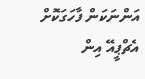އަންނަކަން ފާހަގަކޮށް އެޗްޕީއޭ އިން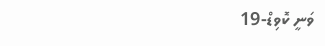ވަނީ ކޮވިޑް-19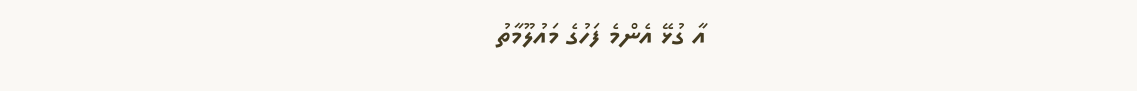އާ ގުޅޭ އެންމެ ފަހުގެ މައުލޫމާތު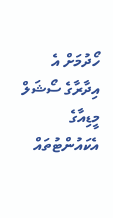ހޯދުމަށް އެ އިދާރާގެ ސޯޝަލް މީޑިއާގެ އެކައުންޓުތައް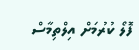ފޮލޯ ކުރުމަށް އިލްތިމާސް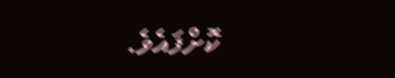ކޮށްފައެވެ.